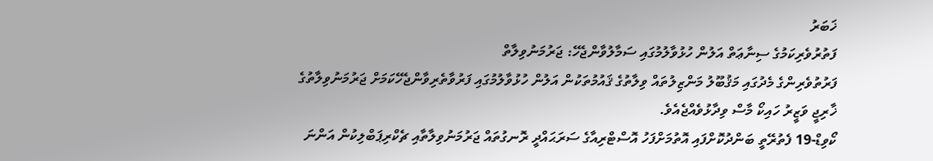ޚަބަރު
ފަތުރުވެރިކަމުގެ ސިނާޢަތް އަލުން ހުޅުވާލުމުގައި ސަމާލުވާންޖެހޭ: ޖަރުމަނުވިލާތް
ފަރުތުވެރިންގެ މެދުގައި މަޤުބޫލު މަންޒިލުތައް ވިލާތުގެ ޤައުމުތަކުން އަލުން ހުޅުވާލުމުގައި ފަރުވާތެރިވާންޖެހޭކަމަށް ޖަރުމަނުވިލާތުގެ ޚާރިޖީ ވަޒީރު ހައިކޯ މާސް ވިދާޅުވެއްޖެއެވެ.
ކޯވިޑް-19 ފެތުރޭތީ ބަންދުކޮށްފައި އޮތުމަށްފަހު އޮސްޓްރިއާގެ ސަރަޙައްދީ ރޮނގުތައް ޖަރުމަނުވިލާތާއި ޗެކްރިޕަބްލިކުން އަންނަ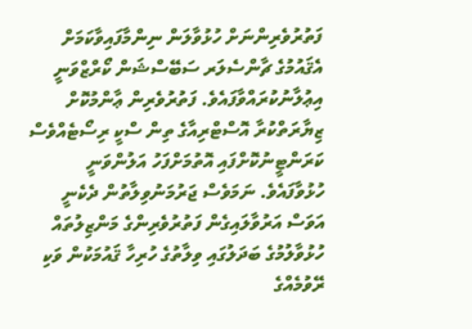ފަތުރުވެރިންނަށް ހުޅުވާލަން ނިންމާފައިވާކަމަށް އެޤައުމުގެ ޗާންސެލަރ ސަބޭސްޝަން ކޯރްޒްވަނީ އިޢުލާނުކުރައްވާފައެވެ. ފަތުރުވެރިން ޢާންމުކޮށް ޒިޔާރަތްކުރާ އޮސްޓްރިއާގެ ތިން ސްކީ ރިސޯޓެއްވެސް ކަރަންޓީނުކޮށްފައި އޮތުމަށްފަހު އަލުންވަނީ ހުޅުވާފައެވެ. ނަމަވެސް ޖަރުމަނުވިލާތުން ދެކެނީ އަވަސް އަރުވާލައިގެން ފަތުރުވެރިންގެ މަންޒިލުތައް ހުޅުވާލުމުގެ ބަދަލުގައި ވިލާތުގެ ހުރިހާ ޤައުމަކުން ވަކި ރޭވުމެއްގެ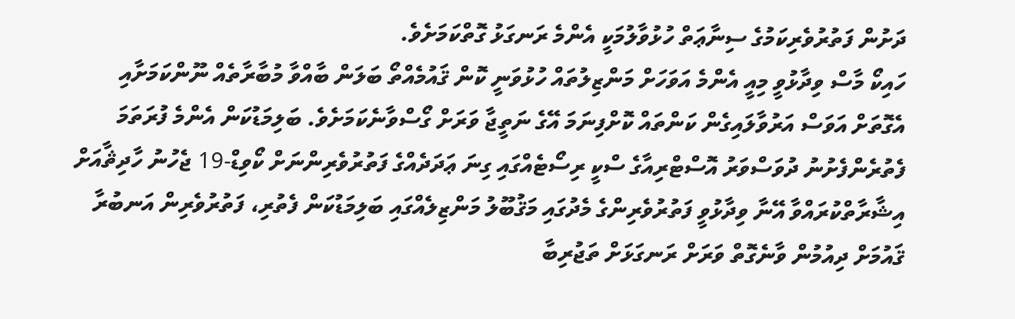ދަށުން ފަތުރުވެރިކަމުގެ ސިނާޢަތް ހުޅުވާލުމަކީ އެންމެ ރަނގަޅު ގޮތްކަމަށެވެ.
ހައިކޯ މާސް ވިދާޅުވީ މިއީ އެންމެ އަވަހަށް މަންޒިލުތައް ހުޅުވަނީ ކޮން ޤައުމެއްތޯ ބަލަން ބާއްވާ މުބާރާތެއް ނޫންކަމަށާއި އެގޮތަށް އަވަސް އަރުވާލައިގެން ކަންތައް ކޮށްފިނަމަ އޭގެ ނަތީޖާ ވަރަށް ގޯސްވާނެކަމަށެވެ. ބަލިމަޑުކަން އެންމެ ފުރަތަމަ ފެތުރެންފެށުނު ދުވަސްވަރު އޮސްޓްރިއާގެ ސްކީ ރިސޯޓެއްގައި ގިނަ ޢަދަދެއްގެ ފަތުރުވެރިންނަށް ކޯވިޑް-19 ޖެހުނު ހާދިޘާއަށް އިޝާރާތްކުރައްވާ އޭނާ ވިދާޅުވީ ފަތުރުވެރިންގެ މެދުގައި މަޤުބޫލު މަންޒިލެއްގައި ބަލިމަޑުކަން ފެތުރި، ފަތުރުވެރިން އަނބުރާ ޤައުމަށް ދިއުމުން ވާނެގޮތް ވަރަށް ރަނގަޅަށް ތަޖުރިބާ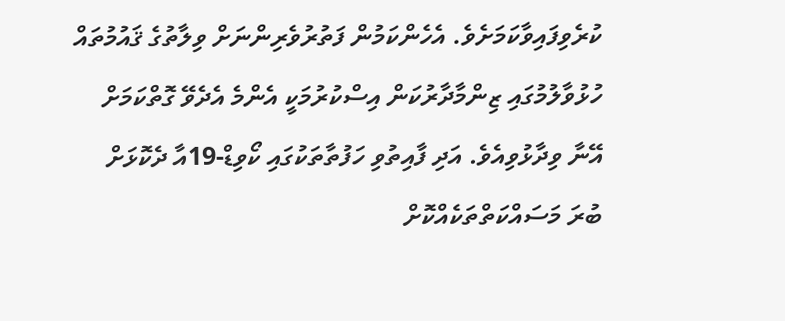ކުރެވިފައިވާކަމަށެވެ. އެހެންކަމުން ފަތުރުވެރިންނަށް ވިލާތުގެ ޤައުމުތައް ހުޅުވާލުމުގައި ޒިންމާދާރުކަން އިސްކުރުމަކީ އެންމެ އެދެވޭ ގޮތްކަމަށް އޭނާ ވިދާޅުވިއެވެ. އަދި ފާއިތުވި ހަފުތާތަކުގައި ކޯވިޑް-19އާ ދެކޮޅަށް ބުރަ މަސައްކަތްތަކެއްކޮށް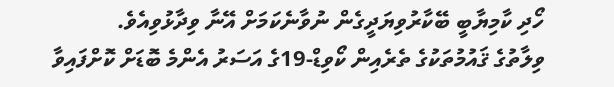ހޯދި ކާމިޔާބީ ބޭކާރުވިޔަދީގެން ނުވާނެކަމަށް އޭނާ ވިދާޅުވިއެވެ.
ވިލާތުގެ ޤައުމުތަކުގެ ތެރެއިން ކޯވިޑް-19ގެ އަސަރު އެންމެ ބޮޑަށް ކޮށްފައިވާ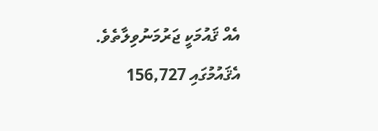އެއް ޤައުމަކީ ޖަރުމަނުވިލާތެވެ. އެޤައުމުގައި 156,727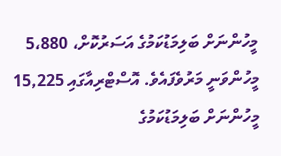މީހުންނަށް ބަލިމަޑުކަމުގެ އަސަރުކޮށް، 5،880 މީހުންވަނީ މަރުވެފައެވެ. އޮސްޓްރިއާގައި 15,225 މީހުންނަށް ބަލިމަޑުކަމުގެ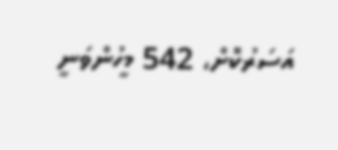އަސަރުކޮށް، 542 މީހުންވަނީ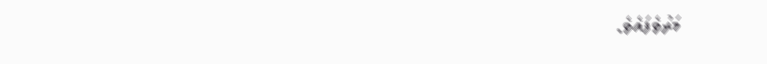މަރުވެފައެވެ.